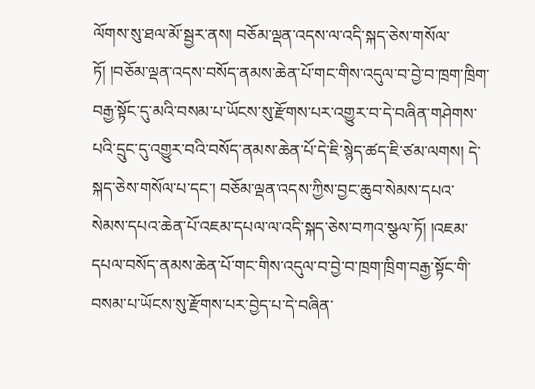ལོགས་སུ་ཐལ་མོ་སྦྱར་ནས། བཅོམ་ལྡན་འདས་ལ་འདི་སྐད་ཅེས་གསོལ་ཏོ། །བཅོམ་ལྡན་འདས་བསོད་ནམས་ཆེན་པོ་གང་གིས་འདུལ་བ་བྱེ་བ་ཁྲག་ཁྲིག་བརྒྱ་སྟོང་དུ་མའི་བསམ་པ་ཡོངས་སུ་རྫོགས་པར་འགྱུར་བ་དེ་བཞིན་གཤེགས་པའི་དྲུང་དུ་འགྱུར་བའི་བསོད་ནམས་ཆེན་པོ་དེ་ཇི་སྙེད་ཚད་ཇི་ཙམ་ལགས། དེ་སྐད་ཅེས་གསོལ་པ་དང་། བཅོམ་ལྡན་འདས་ཀྱིས་བྱང་ཆུབ་སེམས་དཔའ་སེམས་དཔའ་ཆེན་པོ་འཇམ་དཔལ་ལ་འདི་སྐད་ཅེས་བཀའ་སྩལ་ཏོ། །འཇམ་དཔལ་བསོད་ནམས་ཆེན་པོ་གང་གིས་འདུལ་བ་བྱེ་བ་ཁྲག་ཁྲིག་བརྒྱ་སྟོང་གི་བསམ་པ་ཡོངས་སུ་རྫོགས་པར་བྱེད་པ་དེ་བཞིན་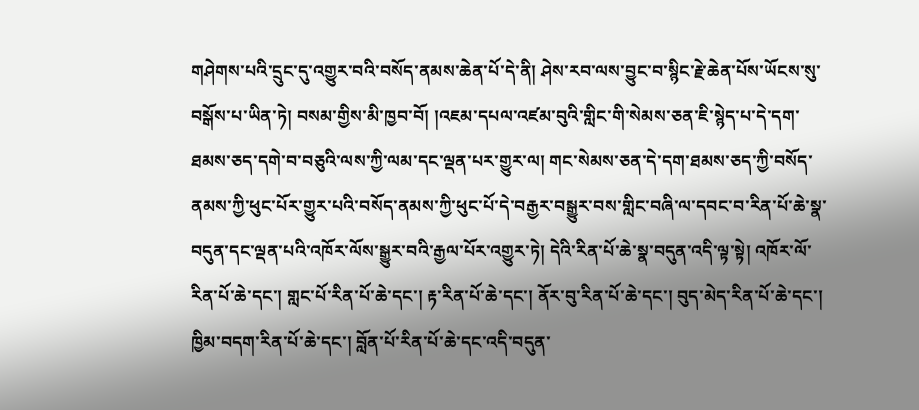གཤེགས་པའི་དྲུང་དུ་འགྱུར་བའི་བསོད་ནམས་ཆེན་པོ་དེ་ནི། ཤེས་རབ་ལས་བྱུང་བ་སྙིང་རྗེ་ཆེན་པོས་ཡོངས་སུ་བསྒོས་པ་ཡིན་ཏེ། བསམ་གྱིས་མི་ཁྱབ་བོ། །འཇམ་དཔལ་འཛམ་བུའི་གླིང་གི་སེམས་ཅན་ཇི་སྙེད་པ་དེ་དག་ཐམས་ཅད་དགེ་བ་བཅུའི་ལས་ཀྱི་ལམ་དང་ལྡན་པར་གྱུར་ལ། གང་སེམས་ཅན་དེ་དག་ཐམས་ཅད་ཀྱི་བསོད་ནམས་ཀྱི་ཕུང་པོར་གྱུར་པའི་བསོད་ནམས་ཀྱི་ཕུང་པོ་དེ་བརྒྱར་བསྒྱུར་བས་གླིང་བཞི་ལ་དབང་བ་རིན་པོ་ཆེ་སྣ་བདུན་དང་ལྡན་པའི་འཁོར་ལོས་སྒྱུར་བའི་རྒྱལ་པོར་འགྱུར་ཏེ། དེའི་རིན་པོ་ཆེ་སྣ་བདུན་འདི་ལྟ་སྟེ། འཁོར་ལོ་རིན་པོ་ཆེ་དང་། གླང་པོ་རིན་པོ་ཆེ་དང་། རྟ་རིན་པོ་ཆེ་དང་། ནོར་བུ་རིན་པོ་ཆེ་དང་། བུད་མེད་རིན་པོ་ཆེ་དང་། ཁྱིམ་བདག་རིན་པོ་ཆེ་དང་། བློན་པོ་རིན་པོ་ཆེ་དང་འདི་བདུན་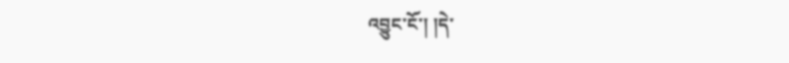འབྱུང་ངོ་། །དེ་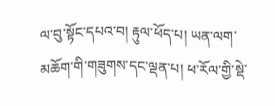ལ་བུ་སྟོང་དཔའ་བ། རྟུལ་ཕོད་པ། ཡན་ལག་མཆོག་གི་གཟུགས་དང་ལྡན་པ། ཕ་རོལ་གྱི་སྡེ་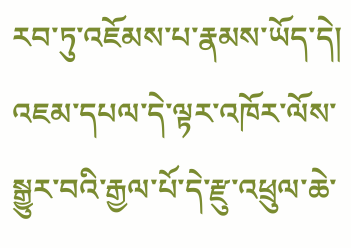རབ་ཏུ་འཇོམས་པ་རྣམས་ཡོད་དེ། འཇམ་དཔལ་དེ་ལྟར་འཁོར་ལོས་སྒྱུར་བའི་རྒྱལ་པོ་དེ་རྫུ་འཕྲུལ་ཆེ་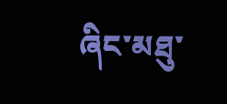ཞིང་མཐུ་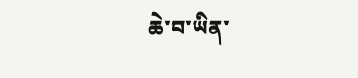ཆེ་བ་ཡིན་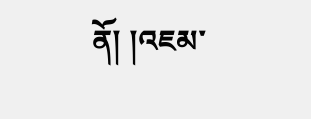ནོ། །འཇམ་